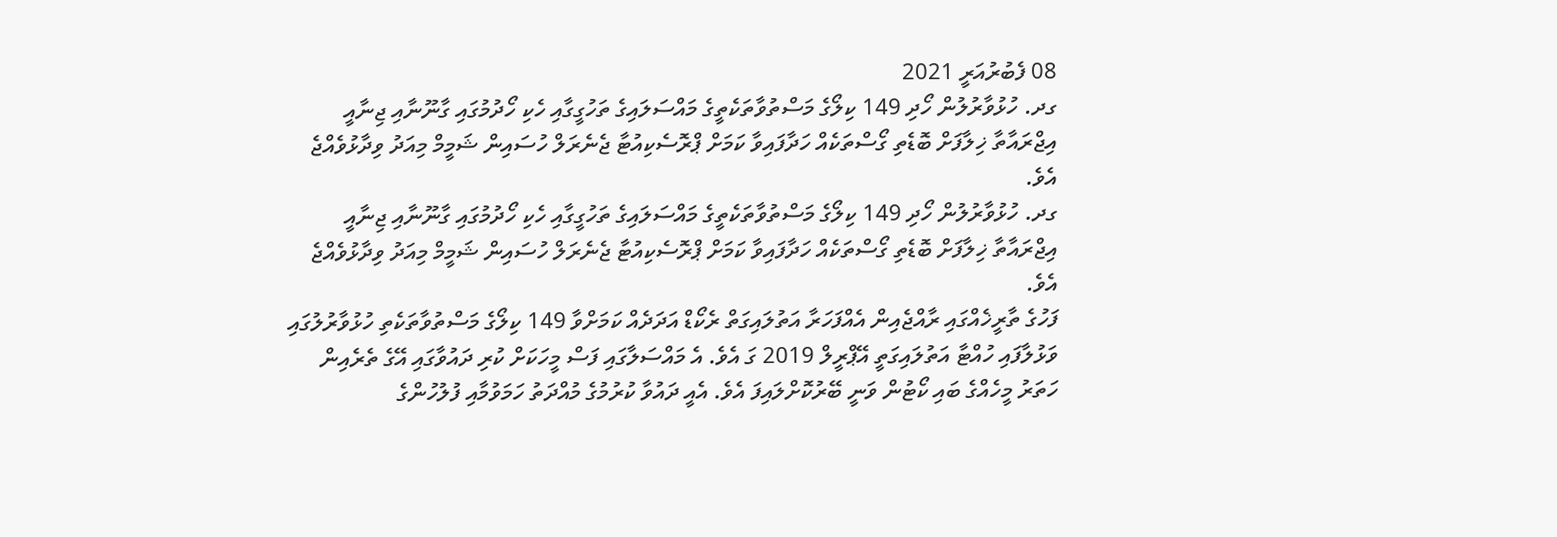08 ފެބުރުއަރީ 2021
ގދ. ހުޅުވާރުލުން ހޯދި 149 ކިލޯގެ މަސްތުވާތަކެތީގެ މައްސަލައިގެ ތަހުގީގާއި ހެކި ހޯދުމުގައި ގާނޫނާއި ޖިނާއީ އިޖްރައާތާ ޚިލާފަށް ބޮޑެތި ގޯސްތަކެއް ހަދާފައިވާ ކަމަށް ޕްރޮސެކިއުޓާ ޖެނެރަލް ހުސައިން ޝަމީމް މިއަދު ވިދާޅުވެއްޖެ އެވެ.
ގދ. ހުޅުވާރުލުން ހޯދި 149 ކިލޯގެ މަސްތުވާތަކެތީގެ މައްސަލައިގެ ތަހުގީގާއި ހެކި ހޯދުމުގައި ގާނޫނާއި ޖިނާއީ އިޖްރައާތާ ޚިލާފަށް ބޮޑެތި ގޯސްތަކެއް ހަދާފައިވާ ކަމަށް ޕްރޮސެކިއުޓާ ޖެނެރަލް ހުސައިން ޝަމީމް މިއަދު ވިދާޅުވެއްޖެ އެވެ.
ފަހުގެ ތާރީޚެއްގައި ރާއްޖެއިން އެއްފަހަރާ އަތުލައިގަތް ރެކޯޑް އަދަދެއް ކަމަށްވާ 149 ކިލޯގެ މަސްތުވާތަކެތި ހުޅުވާރުލުގައި ވަޅުލާފައި ހުއްޓާ އަތުލައިގަތީ އޭޕްރީލް 2019 ގަ އެވެ. އެ މައްސަލާގައި ފަސް މީހަކަށް ކުރި ދައުވާގައި އޭގެ ތެރެއިން ހަތަރު މީހެއްގެ ބައި ކޯޓުން ވަނީ ބޭރުކޮށްލައިފަ އެވެ. އެއީ ދައުވާ ކުރުމުގެ މުއްދަތު ހަމަވުމާއި ފުލުހުންގެ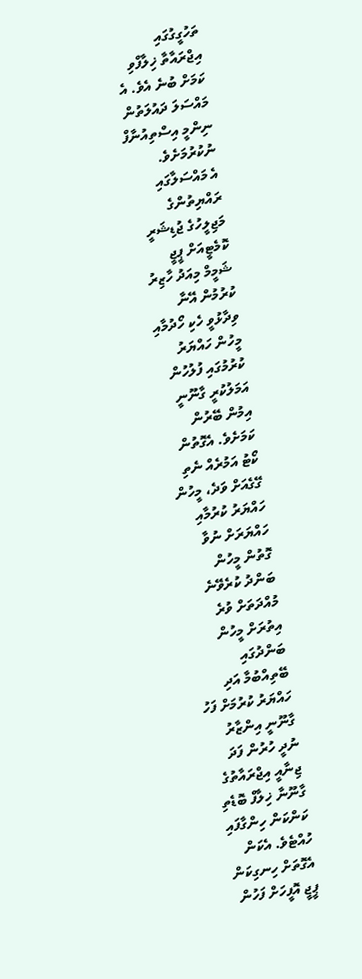ތަހުގީގުގައި އިޖްރައާތާ ޚިލާފްވި ކަމަށް ބުނެ އެވެ. އެ މައްސަލަ ދައުލަތުން ނިންމީ އިސްތިއުނާފް ނުކުރުމަށެވެ.
އެ މައްސަލާގައި ރައްޔިތުންގެ މަޖިލީހުގެ ޖުޑިޝަރީ ކޮމެޓީއަށް ޕީޖީ ޝަމީމް މިއަދު ހާޒިރު ކުރުމުން އޭނާ ވިދާޅުވީ ހެކި ހޯދުމާއި މީހުން ހައްޔަރު ކުރުމުގައި ފުލުހުން އަމަލުކުރީ ގާނޫނީ އިމުން ބޭރުން ކަމަށެވެ. އެގޮތުން ކޯޓު އަމުރެއް ނެތި ގޭގެއަށް ވަދެ، މީހުން ހައްޔަރު ކުރުމާއި ހައްޔަރަށް ނުވާ ގޮތުން މީހުން ބަންދު ކުރެވޭނެ މުއްދަތަށް ވުރެ އިތުރަށް މީހުން ބަންދުގައި ބޭތިއްބުމާ އަދި ހައްޔަރު ކުރުމަށް ފަހު ގާނޫނީ އިންޒާރު ނުދީ ހުރުން ފަދަ ޖިނާއީ އިޖްރައާތުގެ ގާނޫނާ ޚިލާފް ބޮޑެތި ކަންކަން ހިންގާފައި ހުއްޓެވެ. އެކަން އެގޮތަށް ހިނގިކަން ޕީޖީ އޮފީހަށް ފަހުން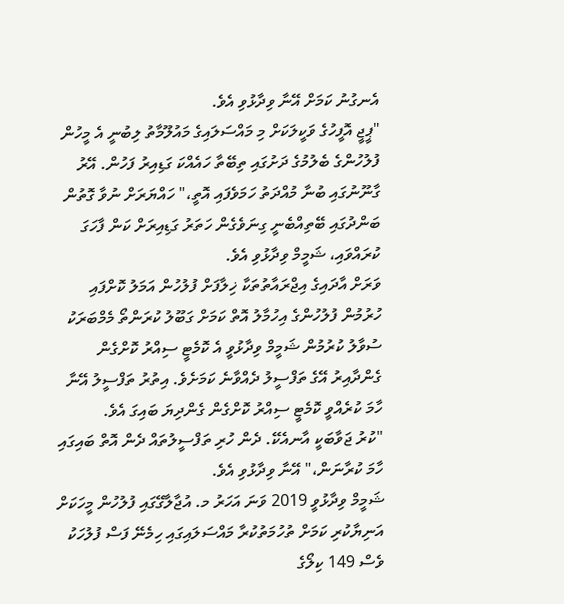އެނގުނު ކަމަށް އޭނާ ވިދާޅުވި އެވެ.
"ޕީޖީ އޮފީހުގެ ވަކީލަކަށް މި މައްސަލައިގެ މައުލޫމާތު ލިބުނީ އެ މީހުން ފުލުހުންގެ ބެލުމުގެ ދަށުގައި ތިބޭތާ ހައެއްކަ ގަޑިއިރު ފަހުން. އޭރު ގާނޫނުގައި ބުނާ މުއްދަތު ހަމަވެފައި އޮތީ،" ހައްޔަރަށް ނުވާ ގޮތުން ބަންދުގައި ބޭތިއްބެނީ ގިނަވެގެން ހަތަރު ގަޑިއިރަށް ކަން ފާހަގަ ކުރައްވައި، ޝަމީމް ވިދާޅުވި އެވެ.
ވަރަށް އާދައިގެ އިޖްރައާތުތަކާ ޚިލާފަށް ފުލުހުން އަމަލު ކޮށްފައި ހުރުމުން ފުލުހުންގެ އިހުމާލު އޮތް ކަމަށް ގަބޫލު ކުރަންތޯ މެމްބަރަކު ސުވާލު ކުރުމުން ޝަމީމް ވިދާޅުވީ އެ ކޮމެޓީ ސިއްރު ކޮށްގެން ގެންދާއިރު އޭގެ ތަފްސީލު ދެއްވާނެ ކަމަށެވެ. އިތުރު ތަފްސީލު އޭނާ ހާމަ ކުރެއްވީ ކޮމެޓީ ސިއްރު ކޮށްގެން ގެންދިޔަ ބައިގަ އެވެ.
"ކުރު ޖަވާބަކީ އާނއެކޭ. ދެން ހުރި ތަފްސީލުތައް ދެން އޮތް ބައިގައި ހާމަ ކުރާނަން،" އޭނާ ވިދާޅުވި އެވެ.
ޝަމީމް ވިދާޅުވީ 2019 ވަނަ އަހަރު މ. އުޖާލާގޭގައި ފުލުހުން މީހަކަށް އަނިޔާކުރި ކަމަށް ތުހުމަތުކުރާ މައްސަލައިގައި ހިމެނޭ ފަސް ފުލުހަކު ވެސް 149 ކިލޯގެ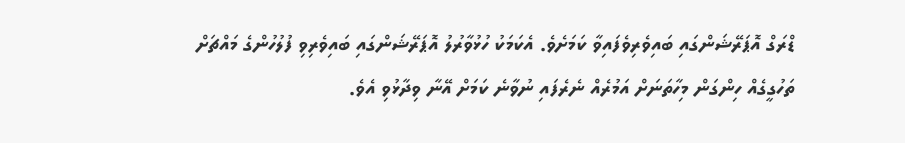ޑްރަގް އޮޕަރޭޝަންގައި ބައިވެރިވެފައިވާ ކަމަށެވެ. އެކަމަކު ހުޅުވާރުލު އޮޕަރޭޝަންގައި ބައިވެރިވި ފުލުހުންގެ މައްޗަށް ތަހުގީގެއް ހިންގަން މިހާތަނަށް އަމުރެއް ނެރެފައި ނުވާނެ ކަމަށް އޭނާ ވިދާޅުވި އެވެ.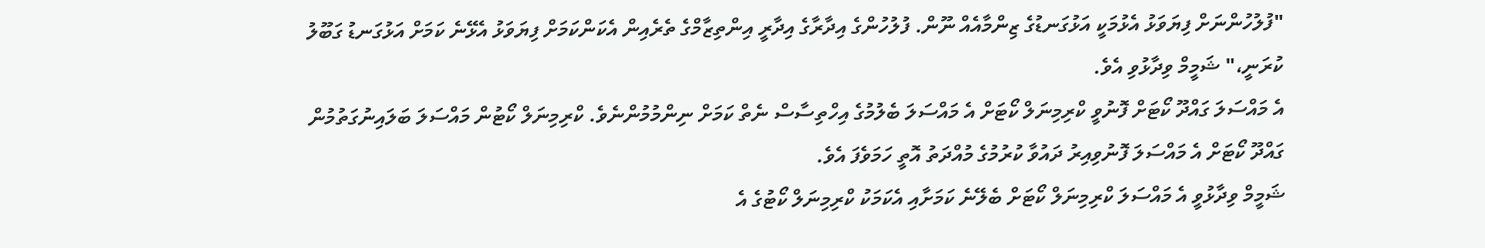"ފުލުހުންނަށް ފިޔަވަޅު އެޅުމަކީ އަޅުގަނޑުގެ ޒިންމާއެއް ނޫން. ފުލުހުންގެ އިދާރާގެ އިދާރީ އިންތިޒާމްގެ ތެރެއިން އެކަންކަމަށް ފިޔަވަޅު އެޅޭނެ ކަމަށް އަޅުގަނޑު ގަބޫލު ކުރަނީ،" ޝަމީމް ވިދާޅުވި އެވެ.
އެ މައްސަލަ ގައްދޫ ކޯޓަށް ފޮނުވީ ކްރިމިނަލް ކޯޓަށް އެ މައްސަލަ ބެލުމުގެ އިހްތިސާސް ނެތް ކަމަށް ނިންމުމުންނެވެ. ކްރިމިނަލް ކޯޓުން މައްސަލަ ބަލައިނުގަތުމުން ގައްދޫ ކޯޓަށް އެ މައްސަލަ ފޮނުވިއިރު ދައުވާ ކުރުމުގެ މުއްދަތު އޮތީ ހަމަވެފަ އެވެ.
ޝަމީމް ވިދާޅުވީ އެ މައްސަލަ ކްރިމިނަލް ކޯޓަށް ބެލޭނެ ކަމަށާއި އެކަމަކު ކްރިމިނަލް ކޯޓުގެ އެ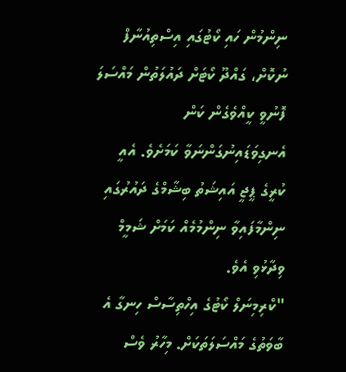ނިންމުން ހައި ކޯޓުގައި އިސްތިއުނާފް ނުކޮށް، ގައްދޫ ކޯޓަށް ދައުލަތުން މައްސަލަ ފޮނުވީ ކީއްވެގެން ކަން އެނގިވަޑައިނުގަންނަވާ ކަމަށެވެ. އެއީ ކުރީގެ ޕީޖީ އައިޝަތު ބިޝާމްގެ ދައުރުގައި ނިންމާފައިވާ ނިންމުމެއް ކަމަށް ޝަމީމް ވިދާޅުވި އެވެ.
"ކްރިމިނަލް ކޯޓުގެ އިހްތިސާސް ހިނގާ އެ ބާވަތުގެ މައްސަލަތަކަށް. މިހާރު ވެސް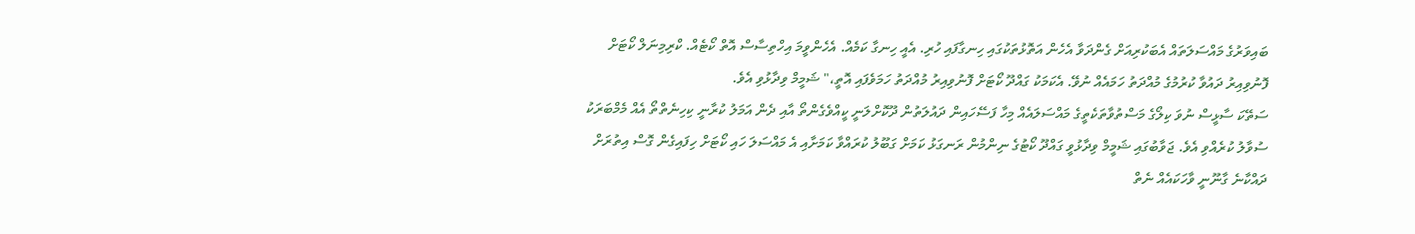ބައިވަރުގެ މައްސަލަތައް އެބަކުރިއަށް ގެންދަވާ އެހެން އަތޮޅުތަކުގައި ހިނގާފައި ހުރި. އެއީ ހިނގާ ކަމެއް. އެހެންވީމަ އިހްތިސާސް އޮތް ކޯޓެއް. ކްރިމިނަލް ކޯޓަށް ފޮނުވިއިރު ދައުވާ ކުރުމުގެ މުއްދަތު ހަމައެއް ނުވޭ. އެކަމަކު ގައްދޫ ކޯޓަށް ފޮނުވިއިރު މުއްދަތު ހަމަވެފައި އޮތީ،" ޝަމީމް ވިދާޅުވި އެވެ.
ސަތޭކަ ސާޅީސް ނުވަ ކިލޯގެ މަސްތުވާތަކެތީގެ މައްސަލައެއް މިހާ ފަސޭހައިން ދައުލަތުން ދޫކޮށްލަނީ ކީއްވެގެންތޯ އާއި ދެން އަމަލު ކުރާނީ ކިހިނެތްތޯ އެއް މެމްބަރަކު ސުވާލު ކުރެއްވި އެވެ. ޖަވާބުގައި ޝަމީމް ވިދާޅުވީ ގައްދޫ ކޯޓުގެ ނިންމުން ރަނގަޅު ކަމަށް ގަބޫލު ކުރައްވާ ކަމަށާއި އެ މައްސަލަ ހައި ކޯޓަށް ހިފައިގެން ގޮސް އިތުރަށް ދައްކާނެ ގާނޫނީ ވާހަކައެއް ނެތް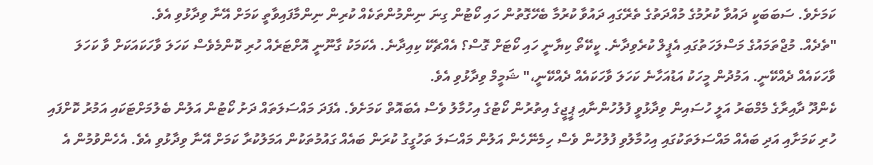ކަމަށެވެ. ސަބަބަކީ ދައުވާ ކުރުމުގެ މުއްދަތުގެ ތެރޭގައި ދައުވާ ކުރުމާ ބެހޭގޮތުން ހައި ކޯޓުން ގިނަ ނިންމުންތަކެއް ކުރިން ނިންމާފައިވާތީ ކަމަށް އޭނާ ވިދާޅުވި އެވެ.
"ތެދެއް. މުޖްތަމައުގެ މަސްލަހަތުގައި އެޕީލް ކުރެވިދާނެ. ކީކޭތޯ ކިޔާނީ ހައި ކޯޓަށް ގޮސް؟ އެއްޗެކޭ ކިއިދާނެ. އެކަމަކު ގާނޫނީ އޮށްޓަރެއް ހުރި ކޮންމެވެސް ކަހަލަ ވާހަކައަކަށް ވާ ކަހަލަ ވާހަކައެއް ދެއްކޭނީ. އަމުދުން މީހަކު އަޑުއަހާނެ ކަހަލަ ވާހަކައެއް ދެއްކޭނީ،" ޝަމީމް ވިދާޅުވި އެވެ.
ކެންދޫ ދާއިރާގެ މެމްބަރު އަލީ ހުސައިން ވިދާޅުވީ ފުލުހުންނާއި ޕީޖީގެ އިތުރުން ކޯޓުގެ އިހުމާލު ވެސް އެބައޮތް ކަމަށެވެ. އެފަދަ މައްސަލަތައް ދަށު ކޯޓުން އަލުން ބެލުމަށްޓަކައި އަމުރު ކޮށްފައި ހުރި ކަމަށާއި އަދި ބައެއް މައްސަލަތަކުގައި އިހުމާލުވި ފުލުހުން ވެސް ހިމެނޭހެން އަލުން މައްސަލަ ތަހުގީގު ކުރަން ބައެއް ގައުމުތަކުން އަމަލުކުރާ ކަމަށް އޭނާ ވިދާޅުވި އެވެ. އެހެންވުމުން އެ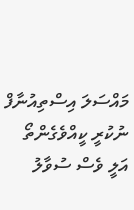މައްސަލަ އިސްތިއުނާފް ނުކުރީ ކީއްވެގެންތޯ އަލީ ވެސް ސުވާލު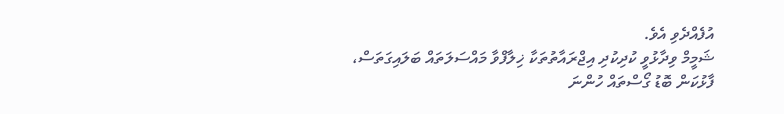އުފެއްދެވި އެވެ.
ޝަމީމް ވިދާޅުވީ ކުދިކުދި އިޖްރައާތުތަކާ ޚިލާފްވާ މައްސަލަތައް ބަލައިގަތަސް، ފާޅުކަން ބޮޑު ގޯސްތައް ހުންނަ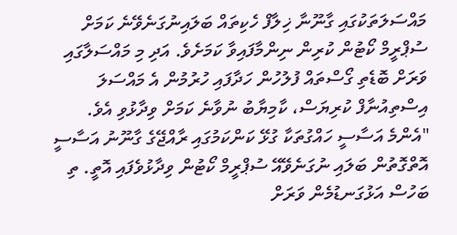މައްސަލަތަކުގައި ގާނޫނާ ޚިލާފް ހެކިތައް ބަލައިނުގަނެވޭނެ ކަމަށް ސުޕްރީމް ކޯޓުން ކުރިން ނިންމާފައިވާ ކަމަށެވެ. އަދި މި މައްސަލާގައި ވަރަށް ބޮޑެތި ގޯސްތައް ފުލުހުން ހަދާފައި ހުރުމުން އެ މައްސަލަ އިސްތިއުނާފް ކުރިޔަސް، ކާމިޔާބު ނުވާނެ ކަމަށް ވިދާޅުވި އެވެ.
"އެންމެ އަސާސީ ހައްގުތަކާ ގުޅޭ ކަންކަމުގައި ރާއްޖޭގެ ގާނޫނު އަސާސީ އޮތްގޮތުން ބަލައި ނުގަނެވޭއޭ ސުޕްރީމް ކޯޓުން ވިދާޅުވެފައި އޮތީ. ތި ބަހުސް އަޅުގަނޑުމެން ވަރަށް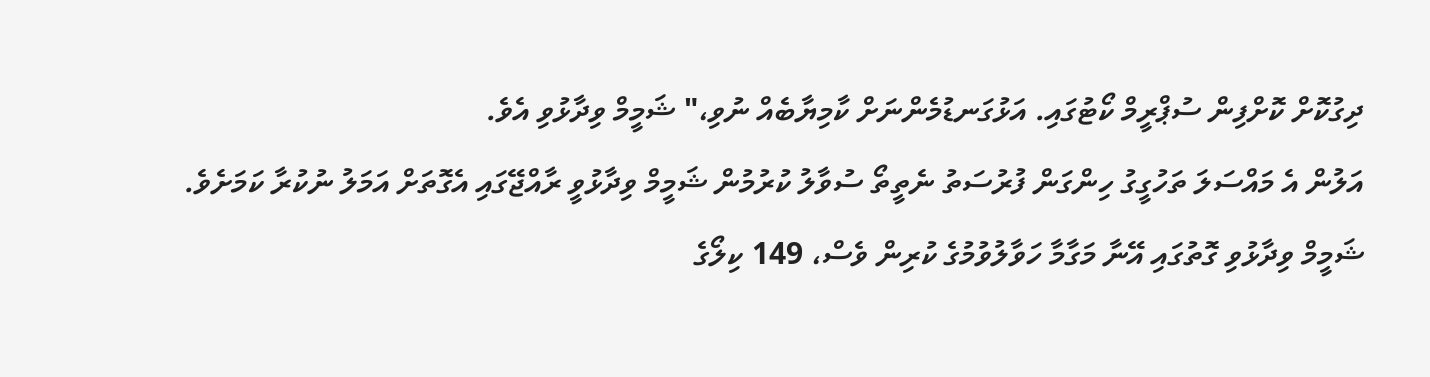ދިގުކޮށް ކޮށްފިން ސުޕްރީމް ކޯޓުގައި. އަޅުގަނޑުމެންނަށް ކާމިޔާބެއް ނުވި،" ޝަމީމް ވިދާޅުވި އެވެ.
އަލުން އެ މައްސަލަ ތަހުގީގު ހިންގަން ފުރުސަތު ނެތީތޯ ސުވާލު ކުރުމުން ޝަމީމް ވިދާޅުވީ ރާއްޖޭގައި އެގޮތަށް އަމަލު ނުކުރާ ކަމަށެވެ.
ޝަމީމް ވިދާޅުވި ގޮތުގައި އޭނާ މަގާމާ ހަވާލުވުމުގެ ކުރިން ވެސް، 149 ކިލޯގެ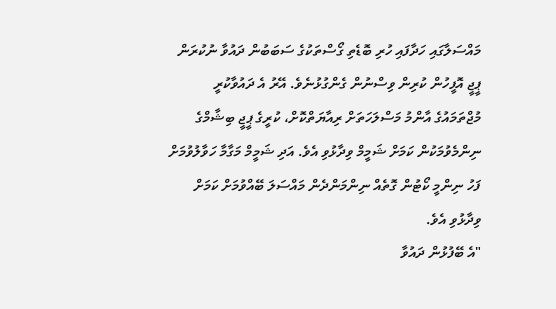މައްސަލާގައި ހަދާފައި ހުރި ބޮޑެތި ގޯސްތަކުގެ ސަބަބުން ދައުވާ ނުކުރަން ޕީޖީ އޮފީހުން ކުރިން ވިސްނުން ގެންގުޅުނެވެ. އޭރު އެ ދައުވާކުރީ މުޖްތަމައުގެ އާންމު މަސްލަހަތަށް ރިއާޔަތްކޮށް، ކުރީގެ ޕީޖީ ބިޝާމްގެ ނިންމެވުމަކުން ކަމަށް ޝަމީމް ވިދާޅުވި އެވެ. އަދި ޝަމީމް މަގާމާ ހަވާލުވުމަށް ފަހު ނިންމީ ކޯޓުން ގޮތެއް ނިންމަންދެން މައްސަލަ ބޭއްވުމަށް ކަމަށް ވިދާޅުވި އެވެ.
"އެ ބޭފުޅުން ދައުވާ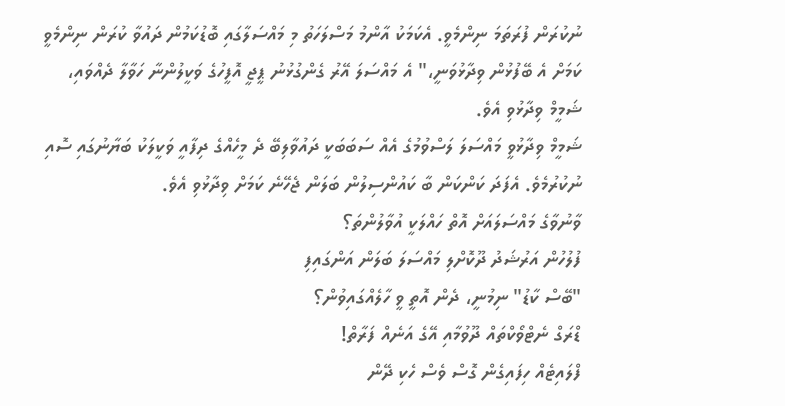ނުކުރަން ފުރަތަމަ ނިންމެވީ. އެކަމަކު އާންމު މަސްލަހަތު މި މައްސަލާގައި ބޮޑުކަމުން ދައުވާ ކުރަން ނިންމެވީ ކަމަށް އެ ބޭފުޅުން ވިދާޅުވަނީ،" އެ މައްސަލަ އޭރު ގެންގުޅުނު ޕީޖީ އޮފީހުގެ ވަކީލުންނާ ހަވާލާ ދެއްވައި، ޝަމީމް ވިދާޅުވި އެވެ.
ޝަމީމް ވިދާޅުވީ މައްސަލަ ލަސްވުމުގެ އެއް ސަބަބަކީ ދައުވާލިބޭ ދެ މީހެއްގެ ދިފާއީ ވަކީލަކު ބަޔާނުގައި ސޮއި ނުކުރުމެވެ. އެފަދަ ކަންކަން ބާ ކައުންސިލުން ބަލަން ޖެހޭނެ ކަމަށް ވިދާޅުވި އެވެ.
ވާނުވާގެ މައްސަލައަށް އޮތް ހައްލަކީ އުވާލުންތަ؟
ފުލުހުން އަރުޝަދު ދޫކޮށްލި މައްސަލަ ބަލަން އަންގައިފި
"ބޭސް ކާޑު" ނިމުނީ، ދެން އޮތީ ވީ ހާލެއްގައިވުން؟
ޑްރަގް ނެޓްވޯކްތައް ދޫވުމާއި އޭގެ އަނެއް ފަރާތް!
ފްލައިޓެއް ހިފައިގެން ގޮސް ވެސް ހެކި ދޭން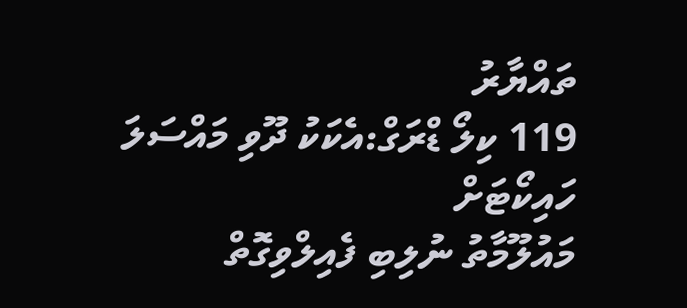ތައްޔާރު
119 ކިލޯ ޑްރަގް:އެކަކު ދޫވި މައްސަލަ ހައިކޯޓަށް
މައުލޫމާތު ނުލިބި ފެއިލްވިގޮތް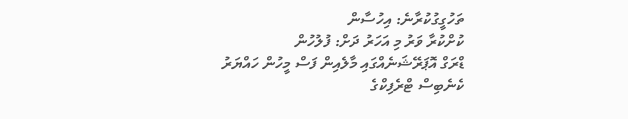ތަހުގީގުކުރާނެ: އިހުސާން
ކުށްކުރާ ވަރު މި އަހަރު ދަށް: ފުލުހުން
ޑްރަގް އޮޕަރޭޝަނެއްގައި މާލެއިން ފަސް މީހުން ހައްޔަރު
ކެނެބިސް ޓްރެފިކްގެ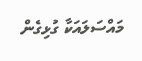މައްސަލައަކާ ގުޅިގެން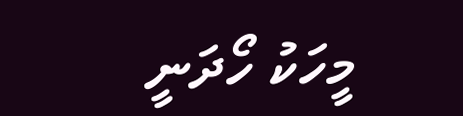މީހަކު ހޯދަނީ